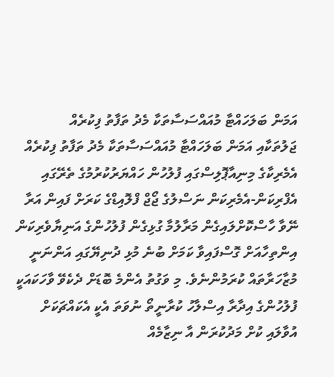އަމަން ބަލަހައްޓާ މުއައްސަސާތަކާ މެދު ތަފާތު ފިކުރެއް
ޖަލުތަކާއި އަމަން ބަލަހައްޓާ މުއައްސަސާތަކާ މެދު ތަފާތު ފިކުރެއް
އެމެރިކާގެ މިނިއާޕޮލިސްގައި ފުލުހުން ހައްޔަރުކުރުމުގެ ތެރޭގައި އެފްރިކަން-އެމެރިކަން ނަސްލުގެ ޖޯޖް ފްލޮއިޑްގެ ކަރަށް ފައިން އަރާ ނޭވާ ހާސްކޮށްލައިގެން މަރާލުމާ ގުޅިގެން ފުލުހުންގެ އަނިޔާވެރިކަން އިންތިހާއަށް ގޮސްފައިވާ ކަމަށް ބުނެ މުޅި ދުނިޔޭގައި އަންނަނީ މުޒާހަރާތައް ކުރަމުންނެވެ. މި ވަގުތު އެންމެ ބޮޑަށް ދެކެވޭ ވާހަކައަކީ ފުލުހުންގެ އިދާރާ އިސްލާހު ކުރާނީތޯ ނުވަތަ އެކީ އެކައްޗަކަށް އުވާލައި ކުށް މަދުކުރަން އާ ނިޒާމެއް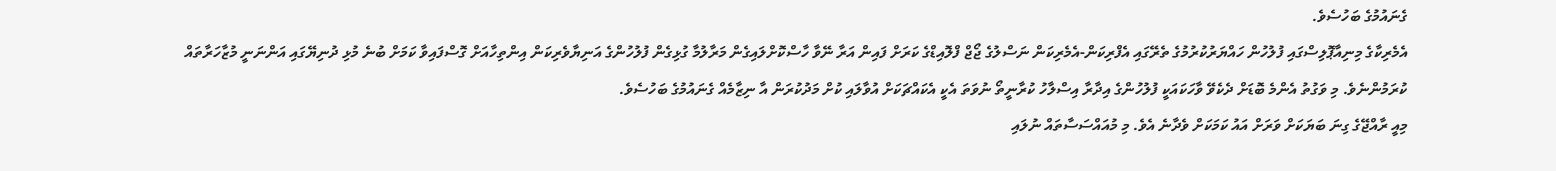ގެނައުމުގެ ބަހުސެވެ.
އެމެރިކާގެ މިނިއާޕޮލިސްގައި ފުލުހުން ހައްޔަރުކުރުމުގެ ތެރޭގައި އެފްރިކަން-އެމެރިކަން ނަސްލުގެ ޖޯޖް ފްލޮއިޑްގެ ކަރަށް ފައިން އަރާ ނޭވާ ހާސްކޮށްލައިގެން މަރާލުމާ ގުޅިގެން ފުލުހުންގެ އަނިޔާވެރިކަން އިންތިހާއަށް ގޮސްފައިވާ ކަމަށް ބުނެ މުޅި ދުނިޔޭގައި އަންނަނީ މުޒާހަރާތައް ކުރަމުންނެވެ. މި ވަގުތު އެންމެ ބޮޑަށް ދެކެވޭ ވާހަކައަކީ ފުލުހުންގެ އިދާރާ އިސްލާހު ކުރާނީތޯ ނުވަތަ އެކީ އެކައްޗަކަށް އުވާލައި ކުށް މަދުކުރަން އާ ނިޒާމެއް ގެނައުމުގެ ބަހުސެވެ.
މިއީ ރާއްޖޭގެ ގިނަ ބަޔަކަށް ވަރަށް އައު ކަމަކަށް ވެދާނެ އެވެ. މި މުއައްސަސާތައް ނުލައި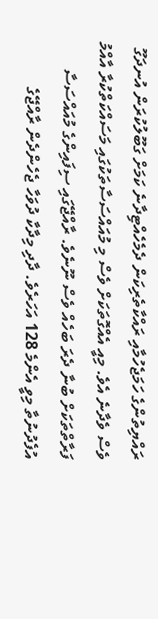ރައްޔިތުންގެ ހަމަޖެހުމާއި ރައްކާތެރިކަން ދެމެހެއްޓިދާނެ ކަމަށް ގަބޫލުކުރަން އުނދަގޫ ވެސް ވެދާނެ އެވެ. މިއީ އެއްގޮތަކަށް ވެސް މި މުއައްސަސާތަކުގައި މަސައްކަތްކުރާ އާއްމު ފަރާތްތަކަށް ބުނާ ދެރަ ބަހެއް ވެސް ނޫނެވެ. ރާއްޖޭގައި ސިފައިންގެ މުއައްސަސާ އުފެދުނުތާ މިވީ އެންމެ 128 އަހަރެވެ. ދާދި މިދާކާ ދުވަހާ ޖެހެންދެން ރާއްޖޭގެ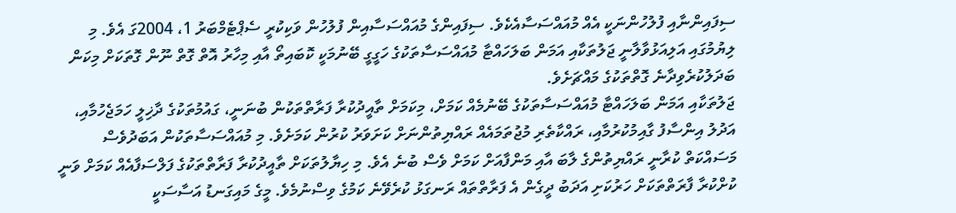ސިފައިންނާއި ފުލުހުންނަކީ އެއް މުއައްސަސާއެކެވެ. ސިފައިންގެ މުއައްސަސާއިން ފުލުހުން ވަކިކުރީ ސެޕްޓެމްބަރު 1، 2004ގަ އެވެ. މި ލިޔުމުގައި އަލިއަޅުވާލާނީ ޖަލުތަކާއި އަމަން ބަލަހައްޓާ މުއައްސަސާތަކުގެ ހަގީގީ ބޭނުމަކީ ކޮބައިތޯ އާއި މިހާރު އޮތް ގޮތް ނޫން ގޮތަކަށް މިކަން ބަދަލުކުރެވިދާނެ ގޮތްތަކުގެ މައްޗަށެވެ.
ޖަލުތަކާއި އަމަން ބަލަހައްޓާ މުއައްސަސާތަކުގެ ބޭނުމެއް ކަމަށް، މިކަމަށް ތާއީދުކުރާ ފަރާތްތަކުން ބުނަނީ، ގައުމުތަކުގެ ދާޚިލީ ހަމަޖެހުމާއި، އަދުލު އިންސާފު ގާއިމުކުރުމާއި، ރައްކާތެރި މުޖުތަމައެއް ރައްޔިތުންނަށް ކަށަވަރު ކުރުން ކަމަށެވެ. މި މުއައްސަސާތަކުން އަބަދުވެސް މަސައްކަތް ކުރާނީ ރައްޔިތުންގެ ލާބަ އާއި މަންފާއަށް ކަމަށް ވެސް ބުނެ އެވެ. މި ހިޔާލުތަކަށް ތާއީދުކުރާ ފަރާތްތަކުގެ ފަލްސަފާއެއް ކަމަށް ވަނީ ކުށްކުރާ ފާރަތްތަކަށް ހަރުކަށި އަދަބު ދީގެން އެ ފަރާތްތައް ރަނގަޅު ކުރެވޭނެ ކަމުގެ ވިސްނުމެވެ. މީގެ މައިގަނޑު އަސާސަކީ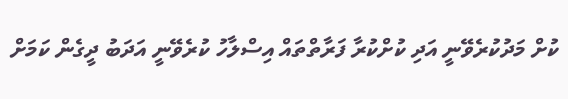ކުށް މަދުކުރެވޭނީ އަދި ކުށްކުރާ ފަރާތްތައް އިސްލާހު ކުރެވޭނީ އަދަބު ދީގެން ކަމަށް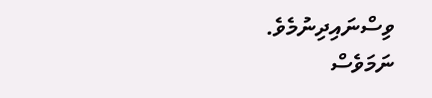ވިސްނައިދިނުމެވެ.
ނަމަވެސް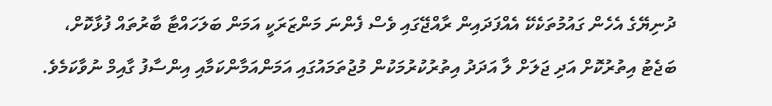ދުނިޔޭގެ އެހެން ގައުމުތަކެކޭ އެއްފަދައިން ރާއްޖޭގައި ވެސް ފެންނަ މަންޒަރަކީ އަމަން ބަލަހައްޓާ ބާރުތައް ފުޅާކޮށް، ބަޖެޓު އިތުރުކޮށް އަދި ޖަލަށް ލާ އަދަދު އިތުރުކުރުމަކުން މުޖުތަމައުގައި އަމަންއަމާންކަމާއި އިންސާފު ގާއިމް ނުވާކަމެވެ.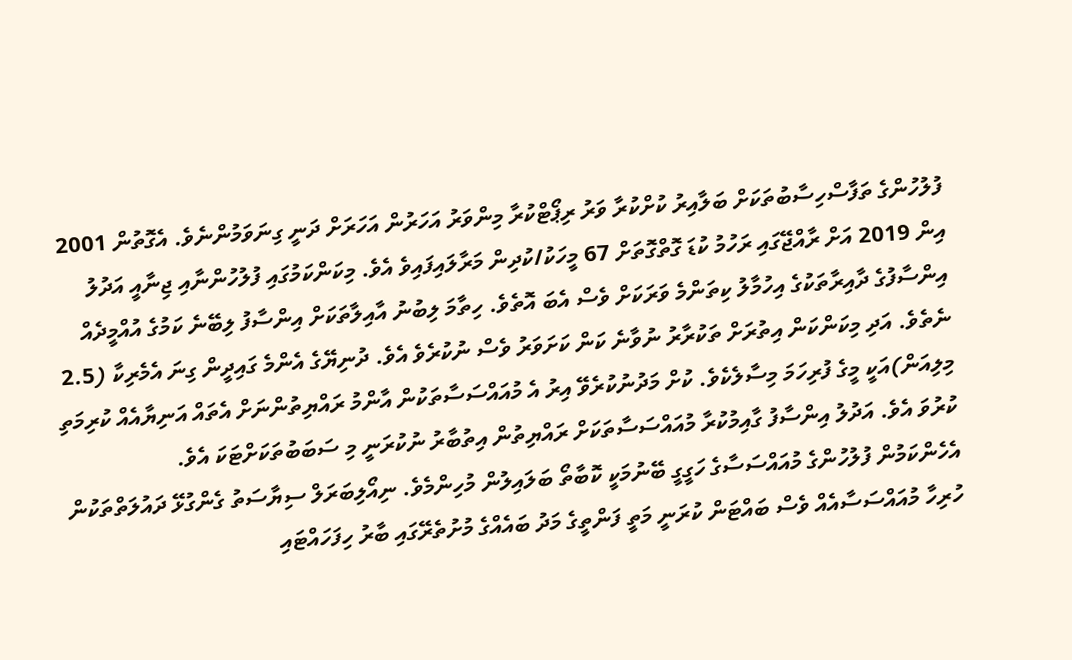ފުލުހުންގެ ތަފާސްހިސާބުތަކަށް ބަލާއިރު ކުށްކުރާ ވަރު ރިޕޯޓްކުރާ މިންވަރު އަހަރުން އަހަރަށް ދަނީ ގިނަވަމުންނެވެ. އެގޮތުން 2001 އިން 2019 އަށް ރާއްޖޭގައި ރަހުމު ކުޑަ ގޮތްގޮތަށް 67 މީހަކު/ކުދިން މަރާލައިފައިވެ އެވެ. މިކަންކަމުގައި ފުލުހުންނާއި ޖިނާއީ އަދުލު އިންސާފުގެ ދާއިރާތަކުގެ އިހުމާލު ކިތަންމެ ވަރަކަށް ވެސް އެބަ އޮތެވެ. ހިތާމަ ލިބުނު އާއިލާތަކަށް އިންސާފު ލިބޭނެ ކަމުގެ އުއްމީދެއް ނެތެވެ. އަދި މިކަންކަން އިތުރަށް ތަކުރާރު ނުވާނެ ކަން ކަށަވަރު ވެސް ނުކުރެވެ އެވެ. ދުނިޔޭގެ އެންމެ ގައިދީން ގިނަ އެމެރިކާ (2.5 މިލިއަން)އަކީ މީގެ ފުރިހަމަ މިސާލެކެވެ. ކުށް މަދުނުކުރެވޭ އިރު އެ މުއައްސަސާތަކުން އާންމު ރައްޔިތުންނަށް އެތައް އަނިޔާއެއް ކުރިމަތި ކުރުވަ އެވެ. އަދުލު އިންސާފު ގާއިމުކުރާ މުއައްސަސާތަކަށް ރައްޔިތުން އިތުބާރު ނުކުރަނީ މި ސަބަބުތަކަށްޓަކަ އެވެ.
އެހެންކަމުން ފުލުހުންގެ މުއައްސަސާގެ ހަގީގީ ބޭނުމަކީ ކޮބާތޯ ބަލައިލުން މުހިންމެވެ. ނިއޯލިބަރަލް ސިޔާސަތު ގެންގުޅޭ ދައުލަތްތަކުން ހުރިހާ މުއައްސަސާއެއް ވެސް ބައްޓަން ކުރަނީ މަތީ ފަންތީގެ މަދު ބައެއްގެ މުށުތެރޭގައި ބާރު ހިފަހައްޓައި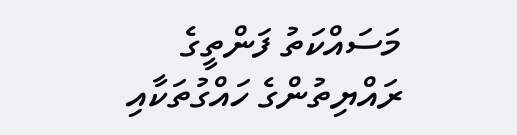މަސައްކަތު ފަންތީގެ ރައްޔިތުންގެ ހައްގުތަކާއި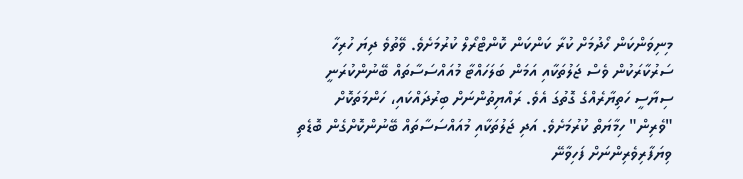މިނިވަންކަން ހޯދުމަށް ކުރާ ކަންކަން ކޮންޓްރޯލް ކުރުމަށެވެ. ވޭތުވެ ދިޔަ ހުރިހާ ސަރުކާރަކުން ވެސް ޖަލުތަކާއި އަމަން ބަލަހައްޓާ މުއައްސަސާތައް ބޭނުންކުރަނީ ސިޔާސީ ހަތިޔާރެއްގެ ގޮތުގަ އެވެ. ރައްޔިތުންނަށް ބިރުދައްކައި، ހަންމަތަކޮށް "ވެރިން" ހިމާޔަތް ކުރުމަށެވެ. އަދި ޖަލުތަކާއި މުއައްސަސާތައް ބޭނުންކޮށްގެން ބޮޑެތި ވިޔަފާރިވެރިންނަށް ފަހިވާނޭ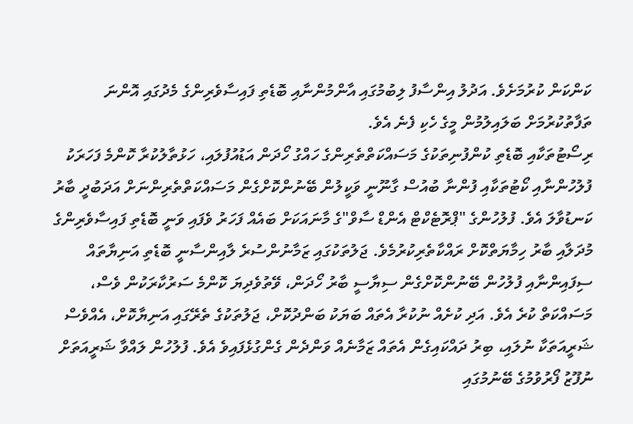ކަންކަން ކުރުމަށެވެ. އަދުލު އިންސާފު ލިބުމުގައި އާންމުންނާއި ބޮޑެތި ފައިސާވެރިންގެ މެދުގައި އޮންނަ ތަފާތުކުރުމަށް ބަލައިލުމުން މީގެ ހެކި ފެނެ އެވެ.
ރިސޯޓުތަކާއި ބޮޑެތި ކުންފުނިތަކުގެ މަސައްކަތްތެރިންގެ ހައްގު ހޯދަން އަޑުއުފުލައި، ހަޅުތާލުކުރާ ކޮންމެ ފަހަރަކު ފުލުހުންނާއި ކޯޓުތަކާއި ފުންނާ ބުއުސް ގާނޫނީ ވަކީލުން ބޭނުންކޮށްގެން މަސައްކަތްތެރިންނަށް އަދަބުދީ ބާރު ކަނޑުވާލަ އެވެ. ފުލުހުންގެ "ޕްރޮޓެކްޓް އެންޑް ސާވް"ގެ މާނައަކަށް ބައެއް ފަހަރު ވެފައި ވަނީ ބޮޑެތި ފައިސާވެރިންގެ މުދަލާއި ބާރު ހިމާޔަތްކޮށް ރައްކާތެރިކުރުމެވެ. ޖަލުތަކުގައި ޒަމާނުންސުރެ ލާއިންސާނީ ބޮޑެތި އަނިޔާތައް ސިފައިންނާއި ފުލުހުން ބޭނުންކޮށްގެން ސިޔާސީ ބާރު ހޯދަން، ވޭތުވެދިޔަ ކޮންމެ ސަރުކާރަކުން ވެސް، މަސައްކަތް ކުރެ އެވެ. އަދި ކުށެއް ނުކުރާ އެތައް ބަޔަކު ބަންދުކޮށް، ޖަލުތަކުގެ ތެރޭގައި އަނިޔާކޮށް، އެއްވެސް ޝަރީއަތަކާ ނުލައި، ބިރު ދައްކައިގެން އެތައް ޒަމާނެއް ވަންދެން ގެންގުޅެފައިވެ އެވެ. ފުލުހުން ލައްވާ ޝަރީއަތަށް ނުފޫޒު ފޯރުވުމުގެ ބޭނުމުގައި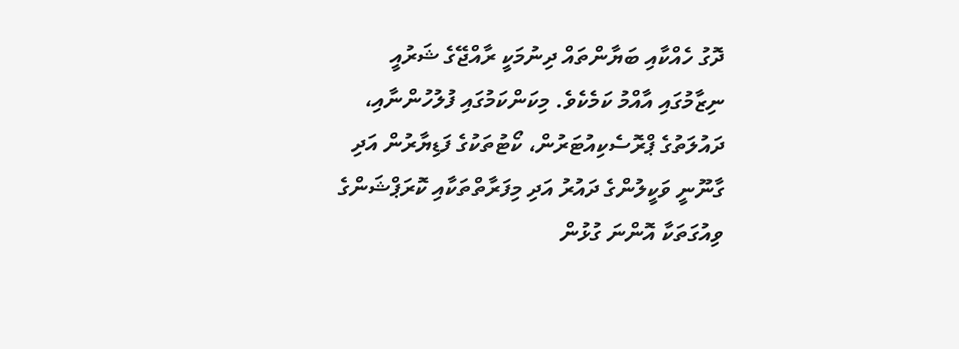ދޮގު ހެއްކާއި ބަޔާންތައް ދިނުމަކީ ރާއްޖޭގެ ޝަރުއީ ނިޒާމުގައި އާއްމު ކަމެކެވެ. މިކަންކަމުގައި ފުލުހުންނާއި، ދައުލަތުގެ ޕްރޮސެކިއުޓަރުން، ކޯޓުތަކުގެ ފަޑިޔާރުން އަދި ގާނޫނީ ވަކީލުންގެ ދައުރު އަދި މިފަރާތްތަކާއި ކޮރަޕްޝަންގެ ވިއުގަތަކާ އޮންނަ ގުޅުން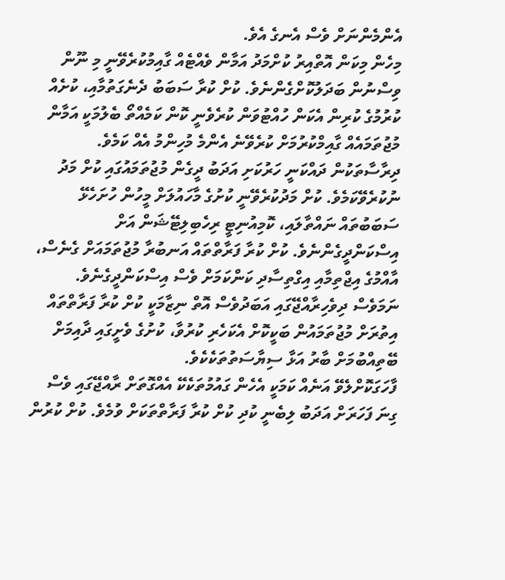އެންމެންނަށް ވެސް އެނގެ އެވެ.
މިހެން މިކަން އޮތްއިރު ކުށްމަދު އަމާން ވެއްޓެއް ގާއިމުކުރެވޭނީ މި ނޫން ވިސްނުން ބަދަލުކޮށްގެންނެވެ. ކުށް ކުރާ ސަބަބު ދެނެގަތުމާއި، ކުށެއް ކުރުމުގެ ކުރިން އެކަން ހުއްޓުވަން ކުރެވެނީ ކޮން ކަމެއްތޯ ބެލުމަކީ އަމާން މުޖުތަމައެއް ގާއިމްކުރުމަށް ކުރެވޭނެ އެންމެ މުހިންމު އެއް ކަމެވެ. ދިރާސާތަކުން ދައްކަނީ ހަރުކަށި އަދަބު ދީގެން މުޖުތަމައުގައި ކުށް މަދު ނުކުރެވޭކަމެވެ. ކުށް މަދުކުރެވޭނީ ކުށުގެ މާހައުލަށް މީހުން ހުށަހެޅޭ ސަބަބުތައް ނައްތާލައި، ކޮމިއުނިޓީ ރިހެބިލިޓޭޝަން އަށް އިސްކަންދީގެންނެވެ. ކުށް ކުރާ ފަރާތްތައް އަނބުރާ މުޖުތަމައަށް ގެނެސް، އާއްމުގެ އިޖްތިމާއި އިގްތިސާދި ކަންކަމަށް ވެސް އިސްކަންދީގެނެވެ. ނަމަވެސް ދިވެހިރާއްޖޭގައި އަބަދުވެސް އޮތް ނިޒާމަކީ ކުށް ކުރާ ފަރާތްތައް އިތުރަށް މުޖުތަމައުން ބަކީކޮށް އެކަހެރި ކުރުވާ، ކުށުގެ ވެށީގައި ދާއިމަށް ބޭތިއްބުމަށް ބާރު އަޅާ ސިޔާސަތުތަކެކެވެ.
ފާހަގަކޮށްލެވޭ އަނެއް ކަމަކީ އެހެން ގައުމުތަކެކޭ އެއްގޮތަށް ރާއްޖޭގައި ވެސް ގިނަ ފަހަރަށް އަދަބު ލިބެނީ ކުދި ކުށް ކުރާ ފަރާތްތަކަށް ވުމެވެ. ކުށް ކުރުން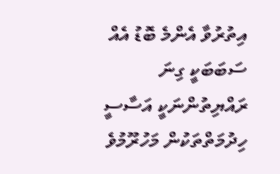އިތުރުވާ އެންމެ ބޮޑު އެއް ސަބަބަކީ ގިނަ ރައްޔިތުންނަކީ އަސާސީ ހިދުމަތްތަކުން މަހުރޫމުވެ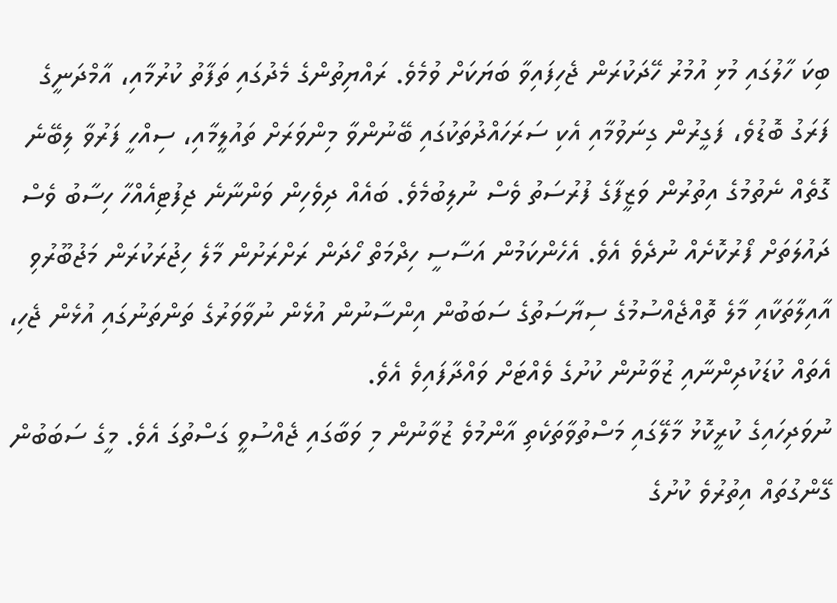ބިކަ ހާލުގައި މުޅި އުމުރު ހޭދަކުރަން ޖެހިފައިވާ ބަޔަކަށް ވުމެވެ. ރައްޔިތުންގެ މެދުގައި ތަފާތު ކުރުމާއި، އާމްދަނީގެ ފަރަގު ބޮޑުވެ، ފަގީރުން ގިނަވުމާއި އެކި ސަރަހައްދުތަކުގައި ބޭނުންވާ މިންވަރަށް ތައުލީމާއި، ސިއްހީ ފަރުވާ ލިބޭނެ ގޮތެއް ނެތުމުގެ އިތުރުން ވަޒީފާގެ ފުރުސަތު ވެސް ނުލިބުމެވެ. ބައެއް ދިވެހިން ވަންނާނެ ޖިފުޓިއެއްހާ ހިސާބު ވެސް ދައުލަތަށް ފޯރުކޮށެއް ނުދެވެ އެވެ. އެހެންކަމުން އަސާސީ ހިދްމަތް ހޯދަން ރަށްރަށުން މާލެ ހިޖުރަކުރަން މަޖުބޫރުވި އާއިލާތަކާއި މާލެ ތޮއްޖެއްސުމުގެ ސިޔާސަތުގެ ސަބަބުން އިންސާނުން އުޅެން ނުވާވަރުގެ ތަންތަނުގައި އުޅެން ޖެހި، އެތައް ކުޑަކުދިންނާއި ޒުވާނުން ކުށުގެ ވެއްޓަށް ވައްދާފައިވެ އެވެ.
ނުވަދިހައިގެ ކުރީކޮޅު މާލޭގައި މަސްތުވާތަކެތި އާންމުވެ ޒުވާނުން މި ވަބާގައި ޖެއްސުވީ ގަސްތުގަ އެވެ. މީގެ ސަބަބުން ގޭންގުތައް އިތުރުވެ ކުށުގެ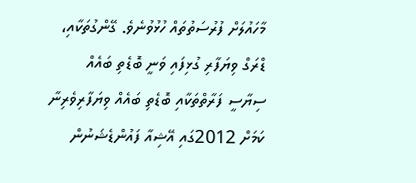މާހައުލަށް ފުރުސަތުތައް ހުޅުވުނެވެ. ގޭންގުތަކާއި، ޑްރަގް ވިޔަފާރި ގުޅިފައި ވަނީ ބޮޑެތި ބައެއް ސިޔާސީ ފަރާތްތަކާއި ބޮޑެތި ބައެއް ވިޔަފާރިވެރިނާ ކަމަށް 2012ގައި އޭޝިއާ ފައުންޑެޝަނުން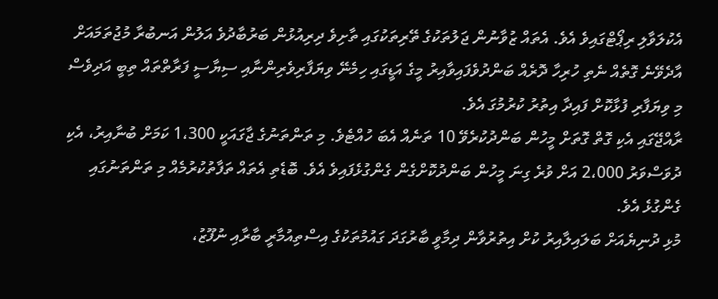އެކުލަވާލި ރިޕޯޓްގައިވެ އެވެ. އެތައް ޒުވާނުން ޖަލުތަކުގެ ތޭރިތަކުގައި ތާށިވެ ދިރިއުޅުން ބަރުބާދުވެ އަލުން އަނބުރާ މުޖުތަމައަށް އާދެވޭނެ ގޮތެއް ނެތި ހުރިހާ ދޮރެއް ބަންދުވެފައިވާއިރު މީގެ އަޑީގައި ހިމެނޭ ވިޔަފާރިވެރިންނާއި ސިޔާސީ ފަރާތްތައް ތިބީ އަދިވެސް މި ވިޔަފާރި ފުޅާކޮށް ފައިދާ އިތުރު ކުރުމުގަ އެވެ.
ރާއްޖޭގައި އެކި ގޮތް ގޮތަށް މީހުން ބަންދުކުރެވޭ 10 ތަނެއް އެބަ ހުއްޓެވެ. މި ތަންތަނުގެ ޖާގައަކީ 1،300 ކަމަށް ބުނާއިރު، އެކި ދުވަސްވަރު 2،000 އަށް ވުރެ ގިނަ މީހުން ބަންދުކޮށްގެން ގެންގުޅެފައިވެ އެވެ. ބޮޑެތި އެތައް ތަފާތުކުރުމެއް މި ތަންތަނުގައި ގެންގުޅެ އެވެ.
މުޅި ދުނިޔެއަށް ބަލައިލާއިރު ކުށް އިތުރުވާން ދިމާވީ ބާރުގަދަ ގައުމުތަކުގެ އިސްތިއުމާރީ ބާރާއި ނުފޫޒު،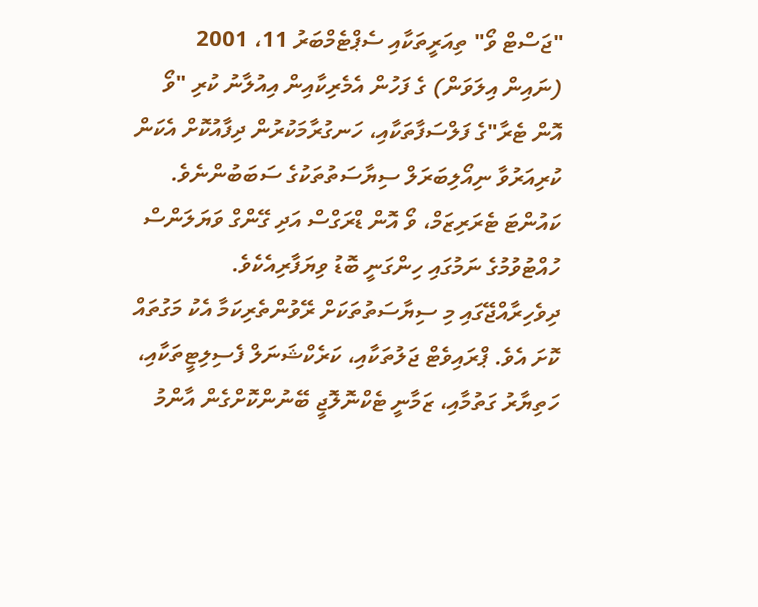"ޖަސްޓް ވޯ" ތިއަރީތަކާއި ސެޕްޓެމްބަރު 11، 2001 (ނައިން އިލަވަން) ގެ ފަހުން އެމެރިކާއިން އިއުލާނު ކުރި "ވޯ އޮން ޓެރާ"ގެ ފަލްސަފާތަކާއި، ހަނގުރާމަކުރުން ދިފާއުކޮށް އެކަން ކުރިއަރުވާ ނިއޯލިބަރަލް ސިޔާސަތުތަކުގެ ސަބަބުންނެވެ. ކައުންޓަ ޓެރަރިޒަމް، ވޯ އޮން ޑްރަގްސް އަދި ގޭންގް ވަޔަލަންސް ހުއްޓުވުމުގެ ނަމުގައި ހިންގަނީ ބޮޑު ވިޔަފާރިއެކެވެ. ދިވެހިރާއްޖޭގައި މި ސިޔާސަތުތަކަށް ރޭވުންތެރިކަމާ އެކު މަގުތައް ކޮށަ އެވެ. ޕްރައިވެޓް ޖަލުތަކާއި، ކަރެކްޝަނަލް ފެސިލިޓީތަކާއި، ހަތިޔާރު ގަތުމާއި، ޒަމާނީ ޓެކްނޮލޮޖީ ބޭނުންކޮށްގެން އާންމު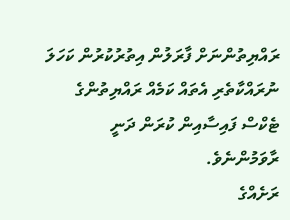ރައްޔިތުންނަށް ފާރަލުން އިތުރުކުރުން ކަހަލަ ނުރައްކާތެރި އެތައް ކަމެއް ރައްޔިތުންގެ ޓެކްސް ފައިސާއިން ކުރަން ދަނީ ރާވަމުންނެވެ.
ރަށެއްގެ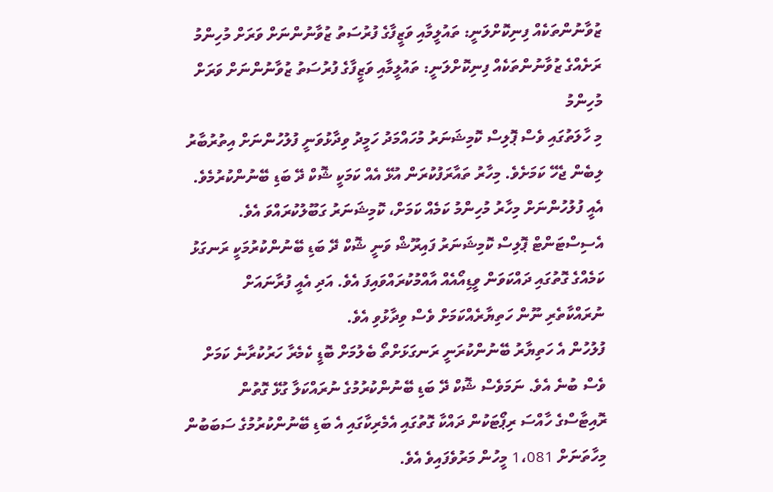ޒުވާނުންތަކެއް ފިނިކޮށްލަނީ: ތައުލީމާއި ވަޒީފާގެ ފުރުސަތު ޒުވާނުންނަށް ވަރަށް މުހިންމު
ރަށެއްގެ ޒުވާނުންތަކެއް ފިނިކޮށްލަނީ: ތައުލީމާއި ވަޒީފާގެ ފުރުސަތު ޒުވާނުންނަށް ވަރަށް މުހިންމު
މި ހާލަތުގައި ވެސް ޕޮލިސް ކޮމިޝަނަރު މުހައްމަދު ހަމީދު ވިދާޅުވަނީ ފުލުހުންނަށް އިތުރުބާރު ލިބެން ޖެހޭ ކަމަށެވެ. މިހާރު ތައާރަފުކުރަން އުޅޭ އެއް ކަމަކީ ޝޮކް ދޭ ބަޑި ބޭނުންކުރުމެވެ. އެއީ ފުލުހުންނަށް މިހާރު މުހިންމު ކަމެއް ކަމަށް، ކޮމިޝަނަރު ގަބޫލުކުރައްވަ އެވެ. އެސިސްޓަންޓް ޕޮލިސް ކޮމިޝަނަރު ފައިރޫޝް ވަނީ ޝޮކް ދޭ ބަޑި ބޭނުންކުރުމަކީ ރަނގަޅު ކަމެއްގެ ގޮތުގައި ދައްކަވަން ވީޑިއޯއެއް އާއްމުކުރައްވައިފަ އެވެ. އަދި އެއީ ފުރާނައަށް ނުރައްކާތެރި ނޫން ހަތިޔާރެއްކަމަށް ވެސް ވިދާޅުވި އެވެ.
ފުލުހުން އެ ހަތިޔާރު ބޭނުންކުރަނީ ރަނގަޅަށްތޯ ބެލުމަށް ބޮޑީ ކެމެރާ ހަރުކުރާނެ ކަމަށް ވެސް ބުނެ އެވެ. ނަމަވެސް ޝޮކް ދޭ ބަޑި ބޭނުންކުރުމުގެ ނުރައްކަލާ ގުޅޭ ގޮތުން ރޮއިޓާސްގެ ހާއްސަ ރިޕޯޓަކުން ދައްކާ ގޮތުގައި އެމެރިކާގައި އެ ބަޑި ބޭނުންކުރުމުގެ ސަބަބުން މިހާތަނަށް 1،081 މީހުން މަރުވެފައިވެ އެވެ.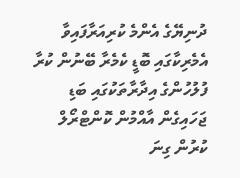ދުނިޔޭގެ އެންމެ ކުރިއަރާފައިވާ އެމެރިކާގައި ބޮޑީ ކެމެރާ ބޭނުން ކުރާ ފުލުހުންގެ އިދާރާތަކުގައި ބަޑި ޖަހައިގެން އާއްމުން ކޮންޓްރޯލް ކުރުން ގިނަ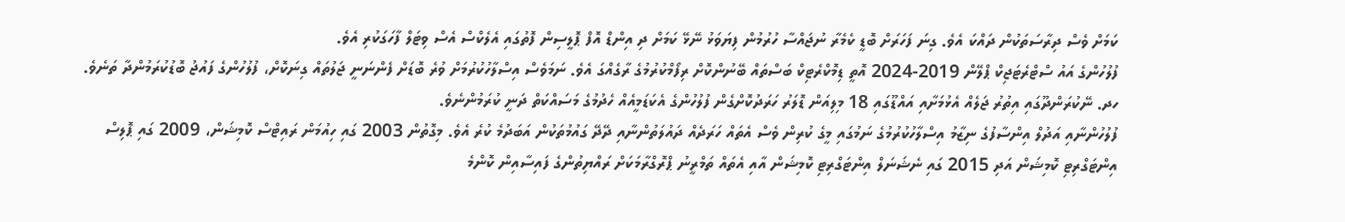ކަމަށް ވެސް ދިރާސަތަކުން ދައްކަ އެވެ. ގިނަ ފަހަރަށް ބޮޑީ ކެމެރާ ނުޖައްސާ ހުރުމުން ފިޔަވަޅު ނޭޅޭ ކަމަށް ދި އިންޑް އޮފް ޕޮލީސިން ފޮތުގައި އެލެކްސް އެސް ވިޓަލް ފާހަގަކުރި އެވެ.
ފުލުހުންގެ އައު ސްޓްރެޓަޖިކް ޕްލޭން 2019-2024 އޮތީ ޑިމޮކްރެޓިކް ބަސްތައް ބޭނުންކޮށް ރިފޯމްކުރުމުގެ ރާގެއްގަ އެވެ. ނަމަވެސް އިސްލާހުކުރުމަށް ވުރެ ބޮޑަށް ފެންނަނީ ޖަލުތައް ގިނަކޮށް، ފުލުހުންގެ ފައުޖު ބޮޑުކުރަމުންދާ ތަނެވެ. ހދ. ނޭކުރަންދޫގައި އިތުރު ޖަލެއް އެޅުމަށާއި އައްޑޫގައި 18 މިލިއަން ޑޮލަރު ހަރަދުކޮށްގެން ފުލުހުންގެ އެކަޑަމީއެއް ހެދުމުގެ މަސައްކަތް ދަނީ ކުރަމުންނެވެ.
ފުލުހުންނާއި އަދުލް އިންސާފުގެ ނިޒާމު އިސްލާހުކުރުމުގެ ނަމުގައި މީގެ ކުރިން ވެސް އެތައް ހަރަދެއް ދައުލަތުންނާއި ދޭދޭ ގައުމުތަކުން އަބަދުމެ ކުރެ އެވެ. މިގޮތުން 2003 ގައި ހިއުމަން ރައިޓްސް ކޮމިޝަން، 2009 ގައި ޕޮލިސް އިންޓަގްރިޓި ކޮމިޝަން އަދި 2015 ގައި ނެޝަނަލް އިންޓަގްރިޓި ކޮމިޝަން އާއި އެތައް ތަމްރީނު ޕްރޮގްރާމަކަށް ރައްޔިތުންގެ ފައިސާއިން ކޮންމެ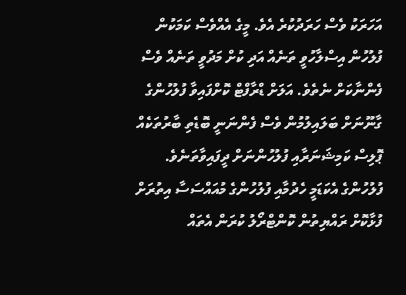އަހަރަކު ވެސް ހަރަދުކުރެ އެވެ. މީގެ އެއްވެސް ކަމަކުން ފުލުހުން އިސްލާހުވީ ތަނެއް އަދި ކުށް މަދުވީ ތަނެއް ވެސް ފެންނާކަށް ނެތެވެ. އަލަށް ޑްރާފްޓް ކޮށްފައިވާ ފުލުހުންގެ ގާނޫނަށް ބަލައިލުމުން ވެސް ފެންނަނީ ބޮޑެތި ބާރުތަކެއް ޕޮލިސް ކަމިޝަނަރާއި ފުލުހުންނަށް ދީފައިވާތަނެވެ. ފުލުހުންގެ އެކަޑަމީ ހެދުމާއި ފުލުހުންގެ މުއައްސަސާ އިތުރަށް ފުޅާކޮށް ރައްޔިތުން ކޮންޓްރޯލު ކުރަން އެތައް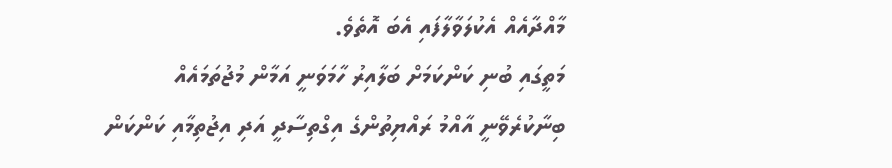މާއްދާއެއް އެކުލަވާލާފައި އެބަ އޮތެވެ.
މަތީގައި ބުނި ކަންކަމަށް ބަލާއިރު ހާމަވަނީ އަމާން މުޖުތަމައެއް ބިނާކުރެވޭނީ އާއްމު ރައްޔިތުންގެ އިގްތިސާދީ އަދި އިޖުތިމާއި ކަންކަން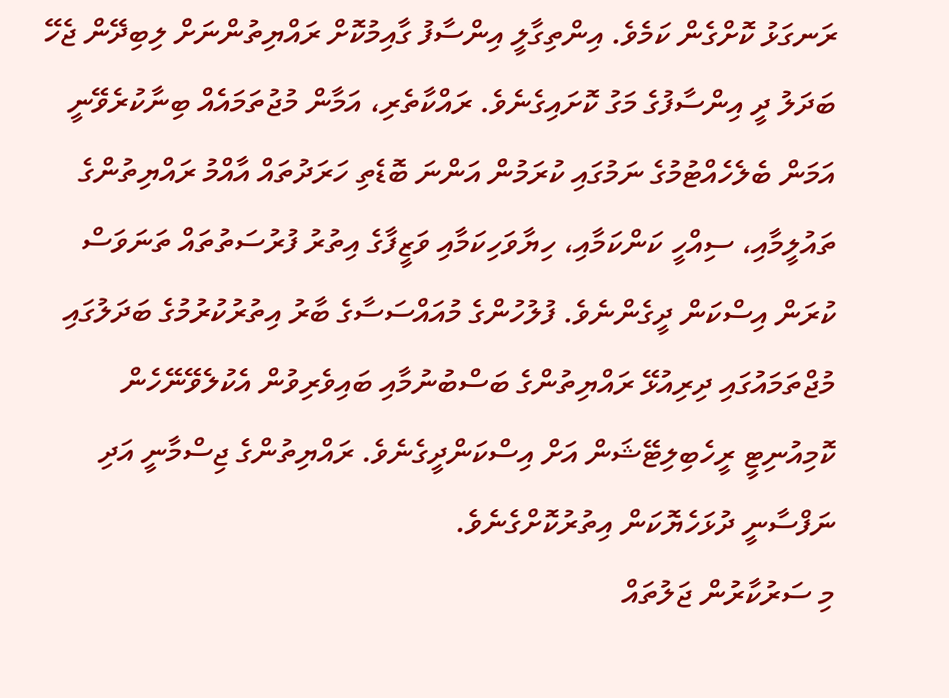ރަނގަޅު ކޮށްގެން ކަމެވެ. އިންތިގާލީ އިންސާފު ގާއިމުކޮށް ރައްޔިތުންނަށް ލިބިދޭން ޖެހޭ ބަދަލު ދީ އިންސާފުގެ މަގު ކޮށައިގެނެވެ. ރައްކާތެރި، އަމާން މުޖުތަމައެއް ބިނާކުރެވޭނީ އަމަން ބެލެހެއްޓުމުގެ ނަމުގައި ކުރަމުން އަންނަ ބޮޑެތި ހަރަދުތައް އާއްމު ރައްޔިތުންގެ ތައުލީމާއި، ސިއްހީ ކަންކަމާއި، ހިޔާވަހިކަމާއި ވަޒީފާގެ އިތުރު ފުރުސަތުތައް ތަނަވަސް ކުރަން އިސްކަން ދީގެންނެވެ. ފުލުހުންގެ މުއައްސަސާގެ ބާރު އިތުރުކުރުމުގެ ބަދަލުގައި މުޖްތަމައުގައި ދިރިއުޅޭ ރައްޔިތުންގެ ބަސްބުނުމާއި ބައިވެރިވުން އެކުލެވޭނޭހެން ކޮމިއުނިޓީ ރީހެބިލިޓޭޝަން އަށް އިސްކަންދީގެނެވެ. ރައްޔިތުންގެ ޖިސްމާނީ އަދި ނަފްސާނީ ދުޅަހެޔޮކަން އިތުރުކޮށްގެނެވެ.
މި ސަރުކާރުން ޖަލުތައް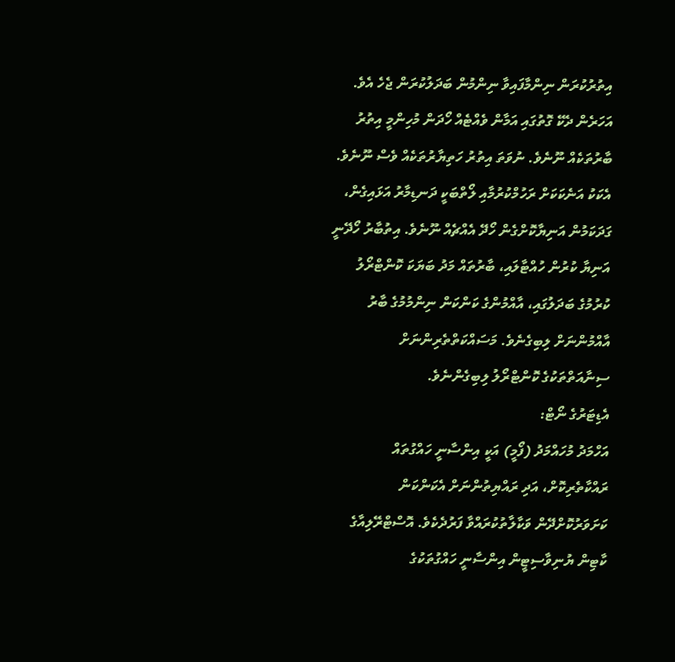އިތުރުކުރަން ނިންމާފައިވާ ނިންމުން ބަދަލުކުރަން ޖެހެ އެވެ. އަހަރެން ދެކޭ ގޮތުގައި އަމާން ވެއްޓެއް ހޯދަން މުހިންމީ އިތުރު ބާރުތަކެއް ނޫނެވެ. ނުވަތަ އިތުރު ހަތިޔާރުތަކެއް ވެސް ނޫނެވެ. އެކަކު އަނެކަކަށް ރަހުމްކުރުމާއި ލޯތްބަކީ ދަނޑިމާރު އަޅައިގެން، ގަދަކަމުން އަނިޔާކޮށްގެން ހޯދޭ އެއްޗެއް ނޫނެވެ. އިތުބާރު ހޯދޭނީ އަނިޔާ ކުރުން ހުއްޓާލައި، ބާރުތައް މަދު ބަޔަކަ ކޮންޓްރޯލު ކުރުމުގެ ބަދަލުގައި، އާއްމުންގެ ކަންކަން ނިންމުމުގެ ބާރު އާއްމުންނަށް ލިބިގެނެވެ. މަސައްކަތްތެރިންނަށް ސިނާއަތްތަކުގެ ކޮންޓްރޯލު ލިބިގެންނެވެ.
އެޑިޓަރުގެ ނޯޓް:
އަހްމަދު މުހައްމަދު (ފޯމީ) އަކީ އިންސާނީ ހައްގުތައް ރައްކާތެރިކޮށް، އަދި ރައްޔިތުންނަށް އެކަންކަން ކަށަވަރުކޮށްދޭން ވަކާލާތުކުރައްވާ ފަރުދެކެވެ. އޮސްޓްރޭލިއާގެ ކާޓިން ޔުނިވާސިޓީން އިންސާނީ ހައްގުތަކުގެ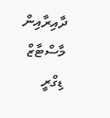ދާއިރާއިން މާސްޓާޒް ޑިގްރީ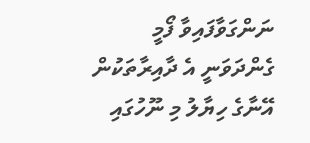ނަންގަވާފައިވާ ފޯމީ ގެންދަވަނީ އެ ދާއިރާތަކުން އޭނާގެ ހިޔާލު މި ނޫހުގައި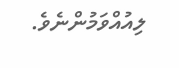ލިއުއްވަމުންނެވެ.